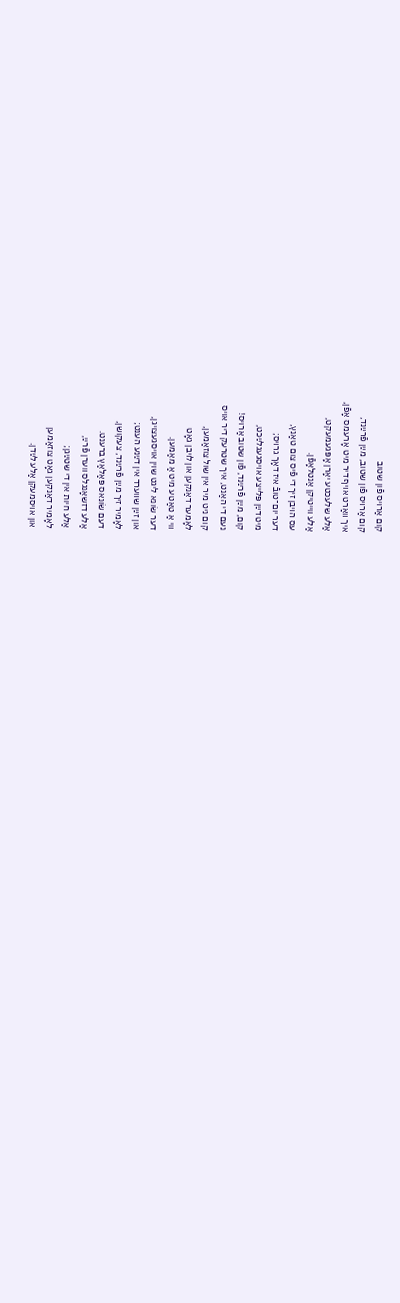קום אַרױס פֿון שטוב
קום אַרױס פֿון שטוב, מײַן פֿרײַנד,
איך װאַרט אױף דיר מיט אָרעמס אָפֿן,
אַלע שלעכטע יאָרן אָפּגעמעקט,
אַלע װײטיקן אַנטלאָפֿן.
עס הױבן זיך די פֿיס צום טאַנץ,
דער יום־טובֿ איז דאָך גרױס;
מיט דײַן פּלײצע אױסגעגלײַכט,
קום, מײַן פֿרײַנד, פֿון שטוב אַרױס!
נעם די האַנט, איך שטרעק דיר אױס
קום ניט מיר אין שול צוזאַמען,
לאָמער דאַנקען און לױבן גאָט
װי אַ טאַטע מיט אַ מאַמען.
דער שׂונא ליגט שױן אױסגעצױגן,
און זײַן שװערד אין דײַנע הענט;
לאָמיר זיך מײַן פֿרײַנד, צעקושן,
דעם שׂונאס פּאַלאַץ ברענט.
אַלע דזשאָנגלס װערן פֿרײַ,
אַלע חיות אין די שטײַגן;
לאָמיר דאַנקען גאָט צוזאַמען
און אױסמעקן אַלע לײַדן.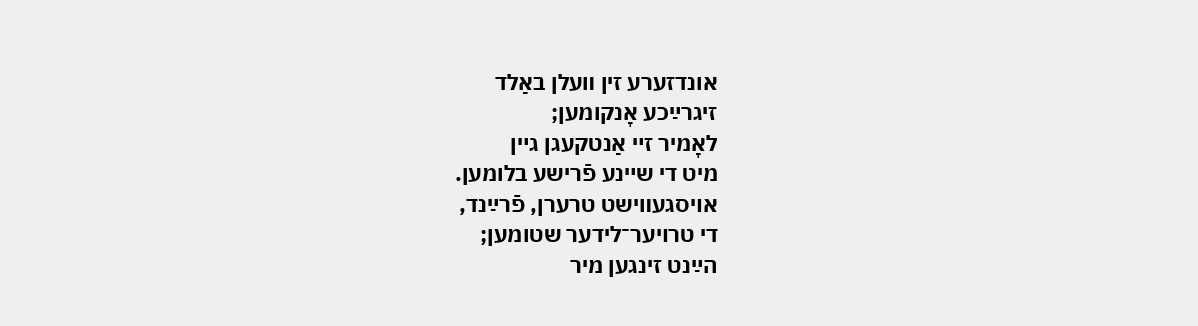אונדזערע זין װעלן באַלד
זיגרײַכע אָנקומען;
לאָמיר זײ אַנטקעגן גײן
מיט די שײנע פֿרישע בלומען.
אױסגעװישט טרערן, פֿרײַנד,
די טרױער־לידער שטומען;
הײַנט זינגען מיר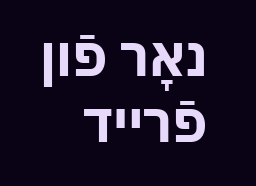נאָר פֿון פֿרײד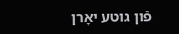פֿון גוטע יאָרן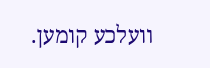װעלכע קומען.